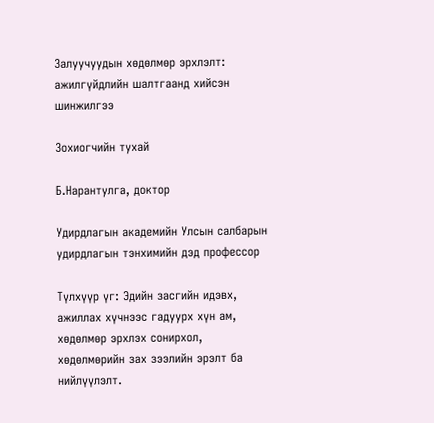Залуучуудын хөдөлмөр эрхлэлт: ажилгүйдлийн шалтгаанд хийсэн шинжилгээ

Зохиогчийн тухай

Б.Нарантулга, доктор

Удирдлагын академийн Улсын салбарын удирдлагын тэнхимийн дэд профессор

Түлхүүр үг: Эдийн засгийн идэвх, ажиллах хүчнээс гадуурх хүн ам, хөдөлмөр эрхлэх сонирхол, хөдөлмөрийн зах зээлийн эрэлт ба нийлүүлэлт.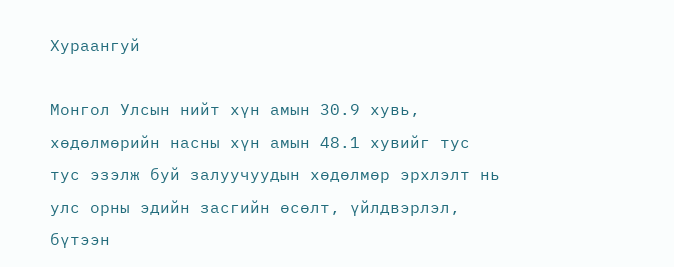Хураангуй

Монгол Улсын нийт хүн амын 30.9 хувь, хөдөлмөрийн насны хүн амын 48.1 хувийг тус тус эзэлж буй залуучуудын хөдөлмөр эрхлэлт нь улс орны эдийн засгийн өсөлт, үйлдвэрлэл, бүтээн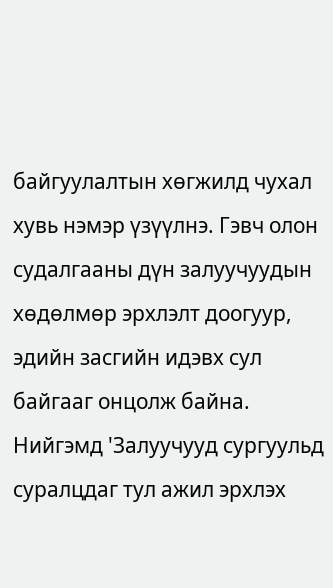байгуулалтын хөгжилд чухал хувь нэмэр үзүүлнэ. Гэвч олон судалгааны дүн залуучуудын хөдөлмөр эрхлэлт доогуур, эдийн засгийн идэвх сул байгааг онцолж байна. Нийгэмд 'Залуучууд сургуульд суралцдаг тул ажил эрхлэх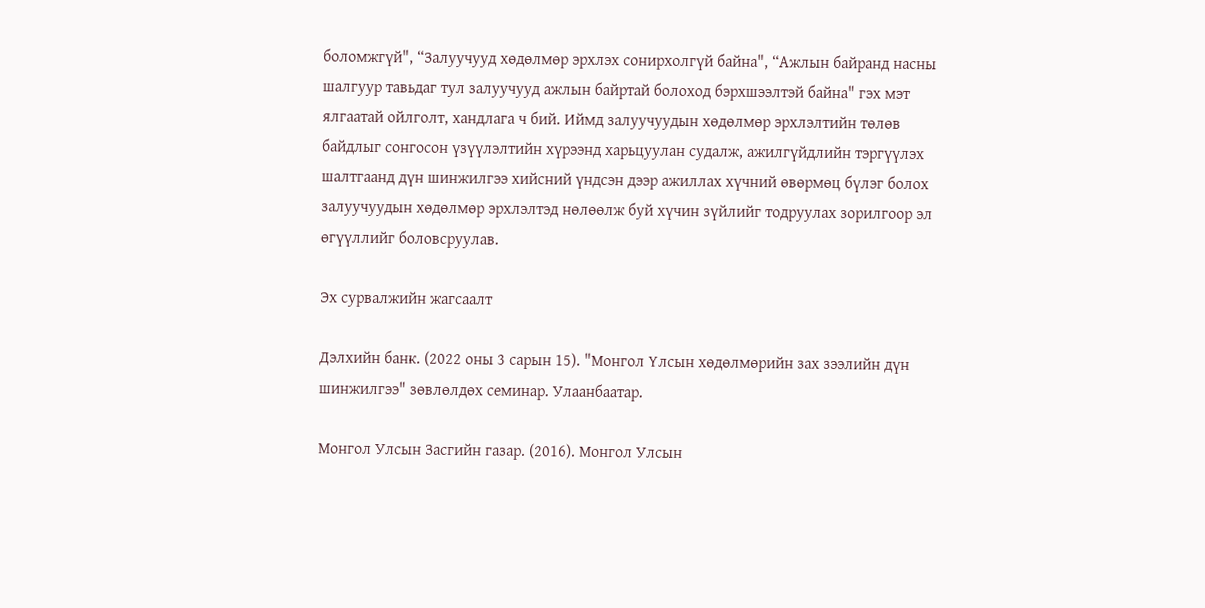боломжгүй", “Залуучууд хөдөлмөр эрхлэх сонирхолгүй байна", “Ажлын байранд насны шалгуур тавьдаг тул залуучууд ажлын байртай болоход бэрхшээлтэй байна" гэх мэт ялгаатай ойлголт, хандлага ч бий. Иймд залуучуудын хөдөлмөр эрхлэлтийн төлөв байдлыг сонгосон үзүүлэлтийн хүрээнд харьцуулан судалж, ажилгүйдлийн тэргүүлэх шалтгаанд дүн шинжилгээ хийсний үндсэн дээр ажиллах хүчний өвөрмөц бүлэг болох залуучуудын хөдөлмөр эрхлэлтэд нөлөөлж буй хүчин зүйлийг тодруулах зорилгоор эл өгүүллийг боловсруулав.

Эх сурвалжийн жагсаалт

Дэлхийн банк. (2022 оны 3 сарын 15). "Монгол Үлсын хөдөлмөрийн зах зээлийн дүн шинжилгээ" зөвлөлдөх семинар. Улаанбаатар.

Монгол Улсын Засгийн газар. (2016). Монгол Улсын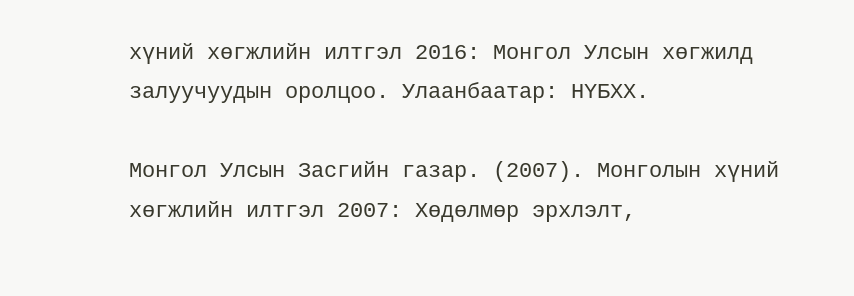хүний хөгжлийн илтгэл 2016: Монгол Улсын хөгжилд залуучуудын оролцоо. Улаанбаатар: НҮБХХ.

Монгол Улсын Засгийн газар. (2007). Монголын хүний хөгжлийн илтгэл 2007: Хөдөлмөр эрхлэлт,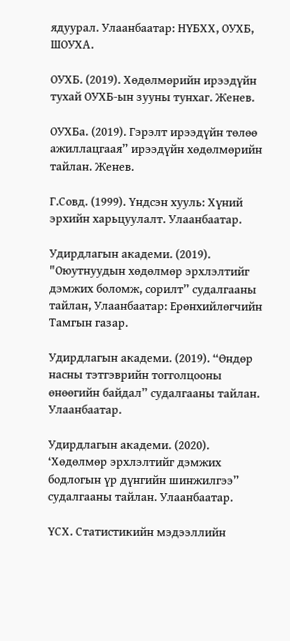ядуурал. Улаанбаатар: НҮБХХ, ОУХБ, ШОУХА.

ОУХБ. (2019). Хөдөлмөрийн ирээдүйн тухай ОУХБ-ын зууны тунхаг. Женев.

ОУХБа. (2019). Гэрэлт ирээдүйн төлөө ажиллацгаая” ирээдүйн хөдөлмөрийн тайлан. Женев.

Г.Совд. (1999). Үндсэн хууль: Хүний эрхийн харьцуулалт. Улаанбаатар.

Удирдлагын академи. (2019). "Оюутнуудын хөдөлмөр эрхлэлтийг дэмжих боломж, сорилт” судалгааны тайлан, Улаанбаатар: Ерөнхийлөгчийн Тамгын газар.

Удирдлагын академи. (2019). “Өндөр насны тэтгэврийн тогголцооны өнөөгийн байдал” судалгааны тайлан. Улаанбаатар.

Удирдлагын академи. (2020). ‘Хөдөлмөр эрхлэлтийг дэмжих бодлогын үр дүнгийн шинжилгээ” судалгааны тайлан. Улаанбаатар.

ҮСХ. Статистикийн мэдээллийн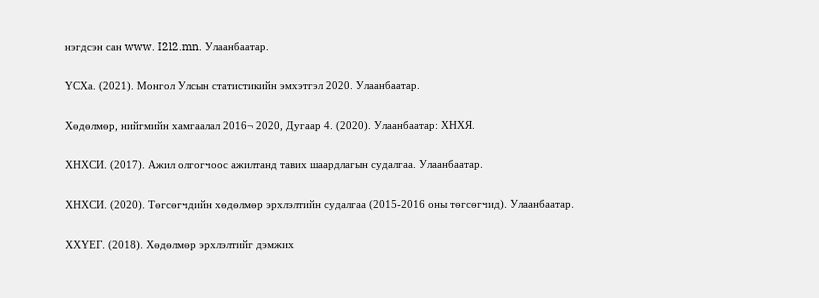нэгдсэн сан www. I2l2.mn. Улаанбаатар.

ҮСХа. (2021). Монгол Улсын статистикийн эмхэтгэл 2020. Улаанбаатар.

Хөдөлмөр, нийгмийн хамгаалал 2016¬ 2020, Дугаар 4. (2020). Улаанбаатар: ХНХЯ.

ХНХСИ. (2017). Ажил олгогчоос ажилтанд тавих шаардлагын судалгаа. Улаанбаатар.

ХНХСИ. (2020). Төгсөгчдийн хөдөлмөр эрхлэлтийн судалгаа (2015-2016 оны төгсөгчид). Улаанбаатар.

ХХҮЕГ. (2018). Хөдөлмөр эрхлэлтийг дэмжих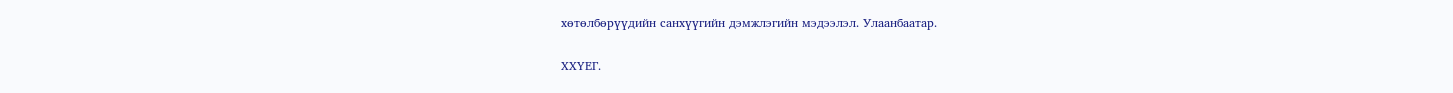хөтөлбөрүүдийн санхүүгийн дэмжлэгийн мэдээлэл. Улаанбаатар.

ХХҮЕГ.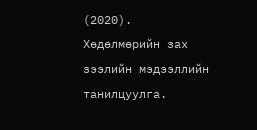(2020). Хөдөлмөрийн зах зээлийн мэдээллийн танилцуулга.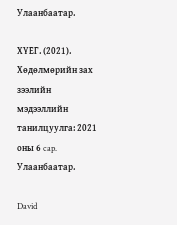Улаанбаатар.

ХҮЕГ. (2021). Хөдөлмөрийн зах зээлийн мэдээллийн танилцуулга: 2021 оны 6 cap. Улаанбаатар.

David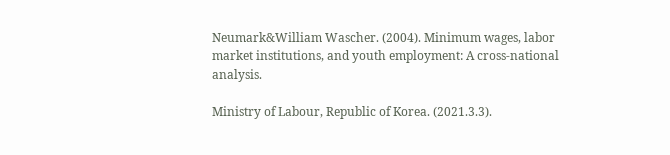Neumark&William Wascher. (2004). Minimum wages, labor market institutions, and youth employment: A cross-national analysis.

Ministry of Labour, Republic of Korea. (2021.3.3).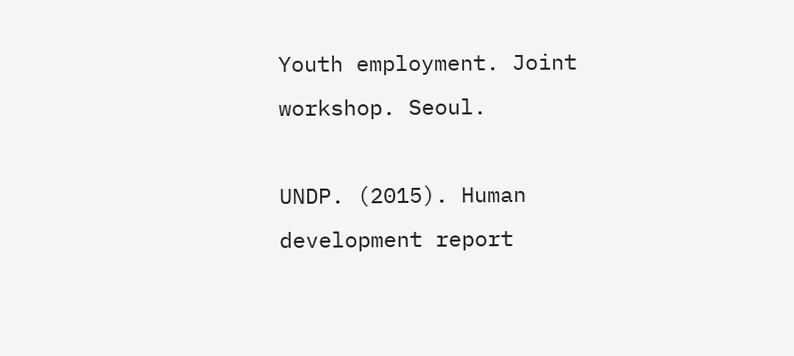Youth employment. Joint workshop. Seoul.

UNDP. (2015). Human development report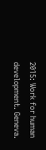2015: Work for human development. Geneva.